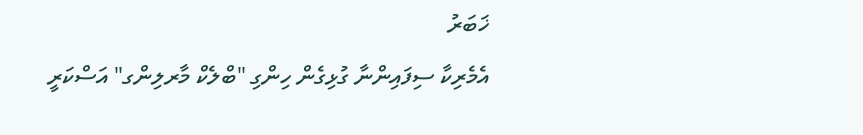ޚަބަރު
އެމެރިކާ ސިފައިންނާ ގުޅިގެން ހިންގި "ބްލެކް މާރލިންގ" އަސްކަރީ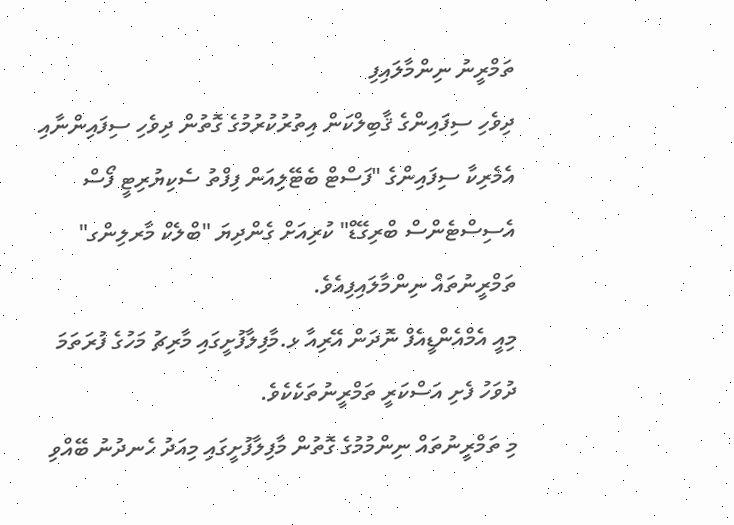ތަމްރީނު ނިންމާލައިފި
ދިވެހި ސިފައިންގެ ޤާބިލްކަން އިތުރުކުރުމުގެ ގޮތުން ދިވެހި ސިފައިންނާއި އެމެރިކާ ސިފައިންގެ "ފަސްޓް ބެޓޭލިއަން ފިފްތު ސެކިޔުރިޓީ ފޯސް އެސިސްޓެންސް ބްރިގޭޑް" ކުރިއަށް ގެންދިޔަ "ބްލެކް މާރލިންގ" ތަމްރީނުތައް ނިންމާލައިފިއެވެ.
މިއީ އެމްއެންޑީއެފް ނޮދަން އޭރިއާ ޅ.މާފިލާފުށީގައި މާރިޗު މަހުގެ ފުރަތަމަ ދުވަހު ފެށި އަސްކަރީ ތަމްރީނުތަކެކެވެ.
މި ތަމްރީނުތައް ނިންމުމުގެ ގޮތުން މާފިލާފުށީގައި މިއަދު ހެނދުނު ބޭއްވި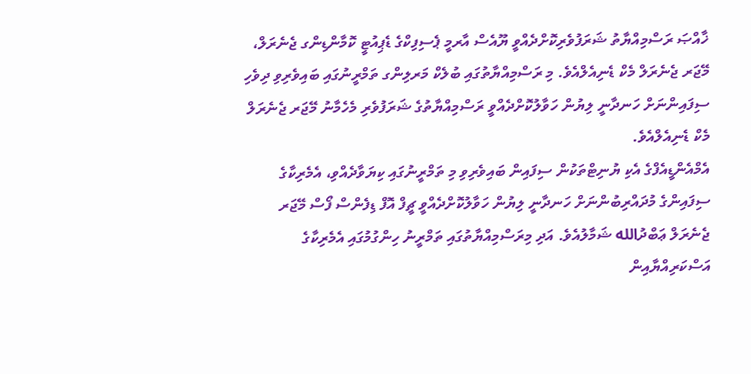ޚާއްޞަ ރަސްމިއްޔާތު ޝަރަފުވެރިކޮށްދެއްވީ ޔޫއެސް އާރމީ ޕެސިފިކްގެ ޑެޕިއުޓީ ކޮމާންޑިންގ ޖެނެރަލް، މޭޖަރ ޖެނެރަލް މެކް ޑެނިއެލްއެވެ. މި ރަސްމިއްޔާތުގައި ބުލެކް މަރލިންގ ތަމްރީނުގައި ބައިވެރިވި ދިވެހި ސިފައިންނަށް ހަނދާނީ ލިޔުން ހަވާލުކޮށްދެއްވީ ރަސްމިއްޔާތުގެ ޝަރަފުވެރި މެހެމާނު މޭޖަރ ޖެނެރަލް މެކް ޑެނިއެލްއެވެ.
އެމްއެންޑީއެފްގެ އެކި ޔުނިޓްތަކުން ސިފައިން ބައިވެރިވި މި ތަމްރީނުގައި ކިޔަވާދެއްވި، އެމެރިކާގެ ސިފައިންގެ މުދައްރިބުންނަށް ހަނދާނީ ލިޔުން ހަވާލުކޮށްދެއްވީ ޗީފް އޮފް ޑިފެންސް ފޯސް މޭޖަރ ޖެނެރަލް ޢަބްދުالله ޝަމާލުއެވެ. އަދި މިރަސްމިއްޔާތުގައި ތަމްރީނު ހިންގުމުގައި އެމެރިކާގެ އަސްކަރިއްޔާއިން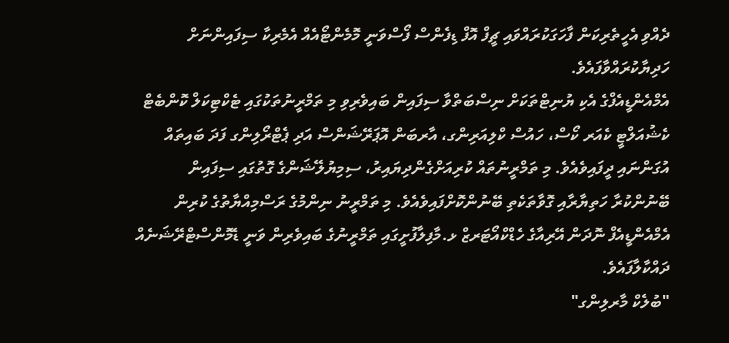ދެއްވި އެހީތެރިކަން ފާހަގަކުރައްވައި ޗީފް އޮފް ޑިފެންސް ފޯސްވަނީ މޮމެންޓޯއެއް އެމެރިކާ ސިފައިންނަށް ހަދިޔާކުރައްވާފައެވެ.
އެމްއެންޑީއެފްގެ އެކި ޔުނިޓްތަކަށް ނިސްބަތްވާ ސިފައިން ބައިވެރިވި މި ތަމްރީނުތަކުގައި ޓެކްޓިކަލް ކޮންބެޓް ކެޝުއަލްޓީ ކެއަރ ކޯސް، ހައުސް ކްލިއަރިންގ، އާރބަން އޮޕަރޭޝަންސް އަދި ޕެޓްރޯލިންގ ފަދަ ބައިތައް އުގަންނައި ދީފައިވެއެވެ. މި ތަމްރީނުތައް ކުރިއަށްގެންދިޔައިރު، ސިމިޔުލޭޝަންގެ ގޮތުގައި ސިފައިން ބޭނުންކުރާ ހަތިޔާރާއި ގޮވާތަކެތި ބޭނުންކޮށްފައިވެއެވެ. މި ތަމްރީނު ނިންމުގެ ރަސްމިއްޔާތުގެ ކުރިން އެމްއެންޑީއެފް ނޮދަން އޭރިއާގެ ހެޑްކްއޯޓަރޒް ޅ.މާފިލާފުށީގައި ތަމްރީނުގެ ބައިވެރިން ވަނީ ޑެމޮންސްޓްރޭޝަނެއް ދައްކާލާފައެވެ.
"ބުލެކް މާރލިންގ"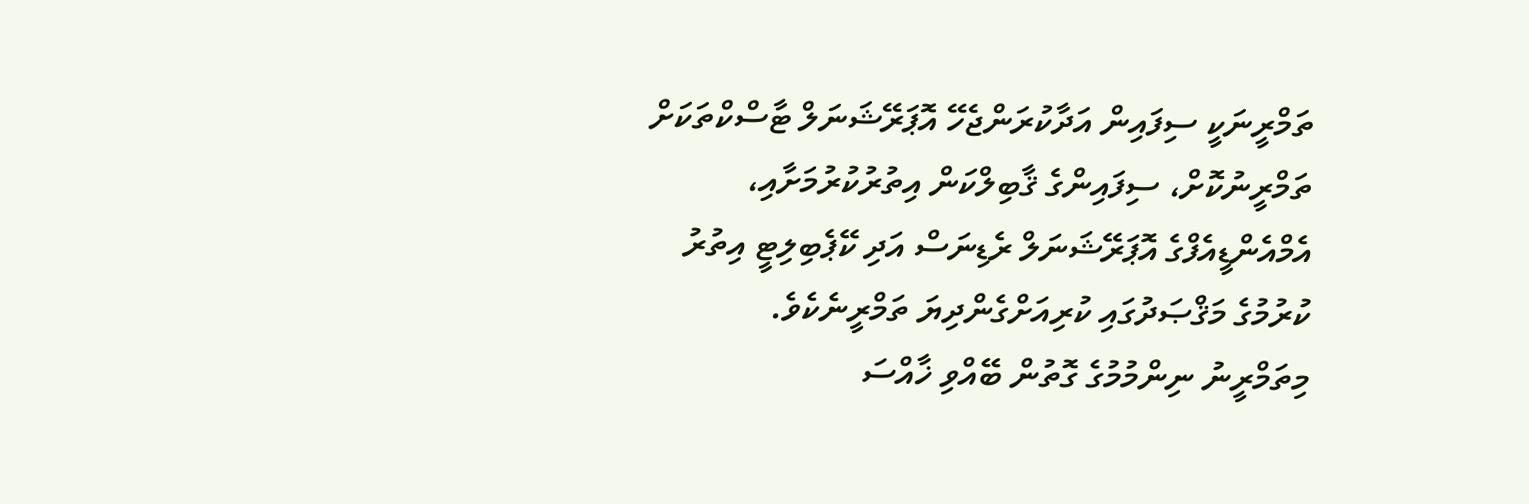ތަމްރީނަކީ ސިފައިން އަދާކުރަންޖެހޭ އޮޕަރޭޝަނަލް ޓާސްކްތަކަށް ތަމްރީނުކޮށް، ސިފައިންގެ ޤާބިލްކަން އިތުރުކުރުމަށާއި، އެމްއެންޑީއެފްގެ އޮޕަރޭޝަނަލް ރެޑިނަސް އަދި ކޭޕެބިލިޓީ އިތުރު ކުރުމުގެ މަޤްޞަދުގައި ކުރިއަށްގެންދިޔަ ތަމްރީނެކެވެ.
މިތަމްރީނު ނިންމުމުގެ ގޮތުން ބޭއްވި ޚާއްސަ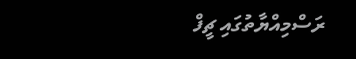ރަސްމިއްޔާތުގައި ޗީފް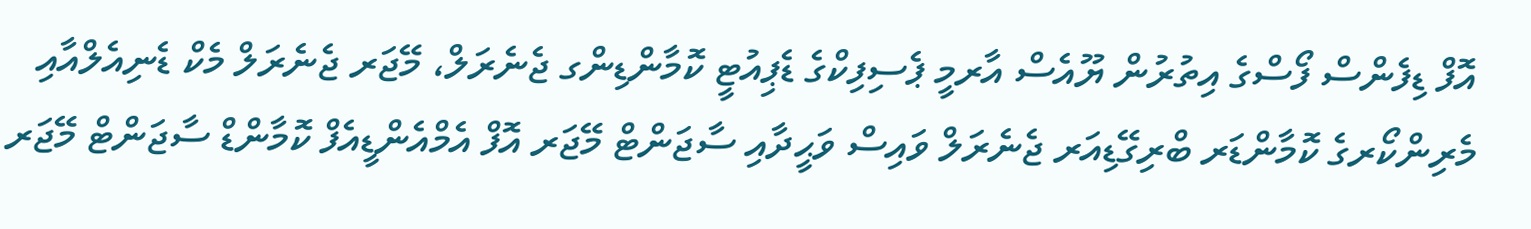އޮފް ޑިފެންސް ފޯސްގެ އިތުރުން ޔޫއެސް އާރމީ ޕެސިފިކްގެ ޑެޕިއުޓީ ކޮމާންޑިންގ ޖެނެރަލް، މޭޖަރ ޖެނެރަލް މެކް ޑެނިއެލްއާއި މެރިންކޯރގެ ކޮމާންޑަރ ބްރިގޭޑިއަރ ޖެނެރަލް ވައިސް ވަޙީދާއި ސާޖަންޓް މޭޖަރ އޮފް އެމްއެންޑީއެފް ކޮމާންޑް ސާޖަންޓް މޭޖަރ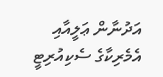އަދުނާން ޢަލީއާއި އެމެރިކާގެ ސެކިއުރިޓީ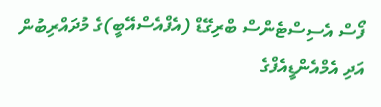ފޯސް އެސިސްޓެންސް ބްރިގޭޑް (އެފްއެސްއޭބީ)ގެ މުދައްރިބުން އަދި އެމްއެންޑީއެފްގެ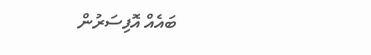ބައެއް އޮފިސަރުން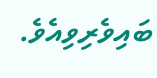ބައިވެރިވިއެވެ.